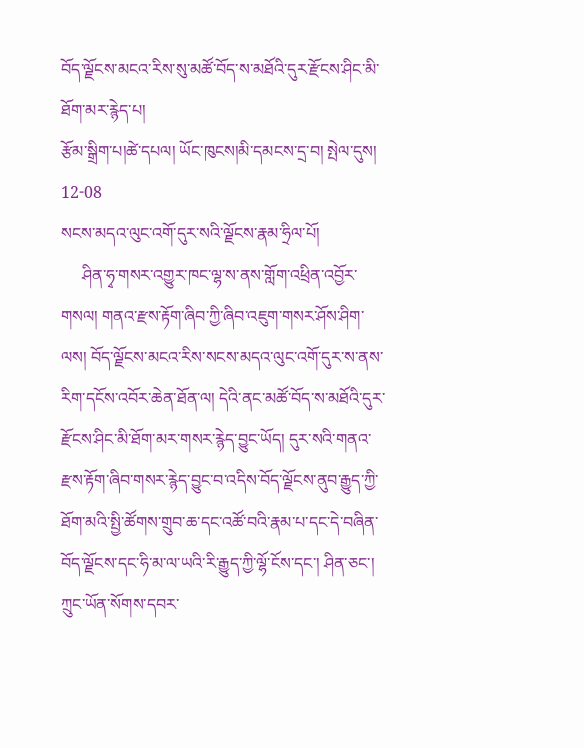བོད་ལྗོངས་མངའ་རིས་སུ་མཚོ་བོད་ས་མཐོའི་དུར་རྫོངས་ཤིང་མི་ཐོག་མར་རྙེད་པ།
རྩོམ་སྒྲིག་པ།ཚེ་དཔལ། ཡོང་ཁུངས།མི་དམངས་དྲ་བ། སྤེལ་དུས། 12-08
སངས་མདའ་ལུང་འགོ་དུར་སའི་ལྗོངས་རྣམ་ཧྲིལ་པོ།
     ཤིན་ཧྭ་གསར་འགྱུར་ཁང་ལྷ་ས་ནས་གློག་འཕྲིན་འབྱོར་གསལ། གནའ་རྫས་རྟོག་ཞིབ་ཀྱི་ཞིབ་འཇུག་གསར་ཤོས་ཤིག་ལས། བོད་ལྗོངས་མངའ་རིས་སངས་མདའ་ལུང་འགོ་དུར་ས་ནས་རིག་དངོས་འབོར་ཆེན་ཐོན་ལ། དེའི་ནང་མཚོ་བོད་ས་མཐོའི་དུར་རྫོངས་ཤིང་མི་ཐོག་མར་གསར་རྙེད་བྱུང་ཡོད། དུར་སའི་གནའ་རྫས་རྟོག་ཞིབ་གསར་རྙེད་བྱུང་བ་འདིས་བོད་ལྗོངས་ནུབ་རྒྱུད་ཀྱི་ཐོག་མའི་སྤྱི་ཚོགས་གྲུབ་ཆ་དང་འཚོ་བའི་རྣམ་པ་དང་དེ་བཞིན་བོད་ལྗོངས་དང་ཧི་མ་ལ་ཡའི་རི་རྒྱུད་ཀྱི་ལྷོ་ངོས་དང་། ཤིན་ཅང་། ཀྲུང་ཡོན་སོགས་དབར་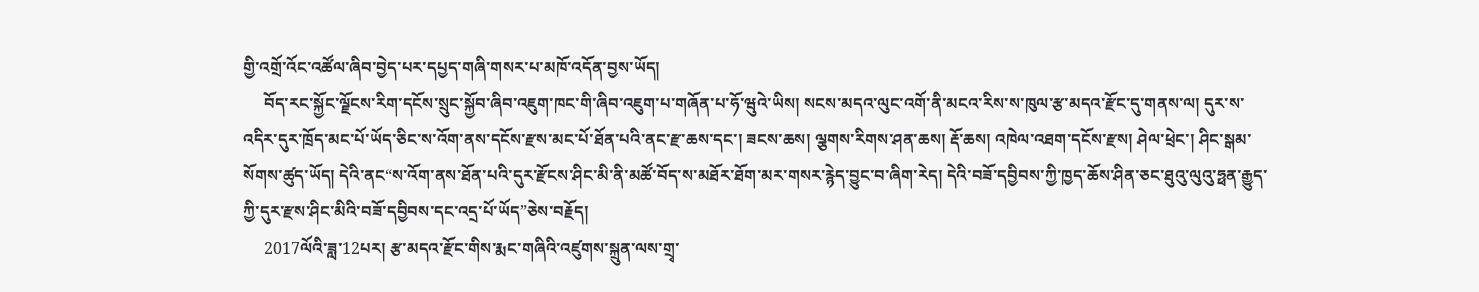གྱི་འགྲོ་འོང་འཚོལ་ཞིབ་བྱེད་པར་དཔྱད་གཞི་གསར་པ་མཁོ་འདོན་བྱས་ཡོད།
     བོད་རང་སྐྱོང་ལྗོངས་རིག་དངོས་སྲུང་སྐྱོབ་ཞིབ་འཇུག་ཁང་གི་ཞིབ་འཇུག་པ་གཞོན་པ་ཧོ་ཝུའེ་ཡིས། སངས་མདའ་ལུང་འགོ་ནི་མངའ་རིས་ས་ཁུལ་རྩ་མདའ་རྫོང་དུ་གནས་ལ། དུར་ས་འདིར་དུར་ཁྲོད་མང་པོ་ཡོད་ཅིང་ས་འོག་ནས་དངོས་རྫས་མང་པོ་ཐོན་པའི་ནང་རྫ་ཆས་དང་། ཟངས་ཆས། ལྕགས་རིགས་ཤན་ཆས། རྡོ་ཆས། འཁེལ་འཐག་དངོས་རྫས། ཤེལ་ཕྲེང་། ཤིང་སྒམ་སོགས་ཚུད་ཡོད། དེའི་ནང“ས་འོག་ནས་ཐོན་པའི་དུར་རྫོངས་ཤིང་མི་ནི་མཚོ་བོད་ས་མཐོར་ཐོག་མར་གསར་རྙེད་བྱུང་བ་ཞིག་རེད། དེའི་བཟོ་དབྱིབས་ཀྱི་ཁྱད་ཆོས་ཤིན་ཅང་ཐུའུ་ལུའུ་ཧྥན་རྒྱུད་ཀྱི་དུར་རྫས་ཤིང་མིའི་བཟོ་དབྱིབས་དང་འདྲ་པོ་ཡོད”ཅེས་བརྗོད།
     2017ལོའི་ཟླ་12པར། རྩ་མདའ་རྫོང་གིས་རྨང་གཞིའི་འཛུགས་སྐྲུན་ལས་གྲྭ་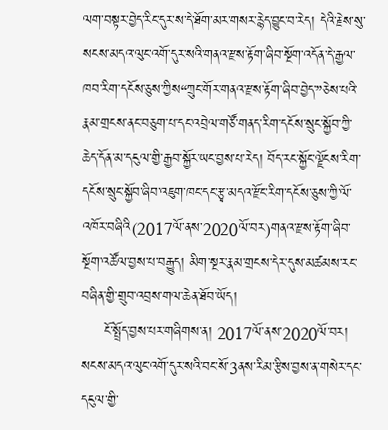ལག་བསྟར་བྱེད་རིང་དུར་ས་དེ་ཐོག་མར་གསར་རྙེད་བྱུང་བ་རེད། དེའི་རྗེས་སུ་སངས་མདའ་ལུང་འགོ་དུར་སའི་གནའ་རྫས་རྟོག་ཞིབ་སྔོག་འདོན་དེ་རྒྱལ་ཁབ་རིག་དངོས་ཅུས་ཀྱིས“ཀྲུང་གོར་གནའ་རྫས་རྟོག་ཞིབ་བྱེད་”ཅེས་པའི་རྣམ་གྲངས་ནང་བཅུག་པ་དང་འབྲེལ་གཙོ་གནད་རིག་དངོས་སྲུང་སྐྱོབ་ཀྱི་ཆེད་དོན་མ་དངུལ་གྱི་རྒྱབ་སྐྱོར་ཡང་བྱས་པ་རེད། བོད་རང་སྐྱོང་ལྗོངས་རིག་དངོས་སྲུང་སྐྱོབ་ཞིབ་འཇུག་ཁང་དང་རྩྭ་མདའ་རྫོང་རིག་དངོས་ཅུས་ཀྱི་ལོ་འཁོར་བཞིའི(2017ལོ་ནས་2020ལོ་བར)གནའ་རྫས་རྟོག་ཞིབ་སྔོག་འཚོལ་བྱས་པ་བརྒྱུད། མིག་སྔར་རྣམ་གྲངས་དེར་དུས་མཚམས་རང་བཞིན་གྱི་གྲུབ་འབྲས་གལ་ཆེན་ཐོབ་ཡོད།
     ངོ་སྤྲོད་བྱས་པར་གཞིགས་ན། 2017ལོ་ནས་2020ལོ་བར། སངས་མདའ་ལུང་འགོ་དུར་སའི་བང་སོ་3ནས་རིམ་རྩིས་བྱས་ན་གསེར་དང་དངུལ་གྱི་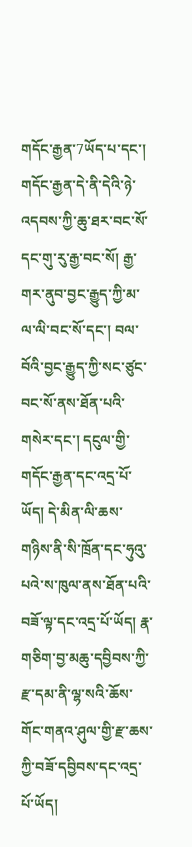གདོང་རྒྱན་7ཡོད་པ་དང་། གདོང་རྒྱན་དེ་ནི་དེའི་ཉེ་འདབས་ཀྱི་ཆུ་ཐར་བང་སོ་དང་གུ་རུ་རྒྱ་བང་སོ། རྒྱ་གར་ནུབ་བྱང་རྒྱུད་ཀྱི་མ་ལ་ལི་བང་སོ་དང་། བལ་བོའི་བྱང་རྒྱུད་ཀྱི་སང་ཙུང་བང་སོ་ནས་ཐོན་པའི་གསེར་དང་། དངུལ་གྱི་གདོང་རྒྱན་དང་འདྲ་པོ་ཡོད། དེ་མིན་ལི་ཆས་གཉིས་ནི་སི་ཁྲོན་དང་ཧུའུ་པའེ་ས་ཁུལ་ནས་ཐོན་པའི་བཟོ་ལྟ་དང་འདྲ་པོ་ཡོད། རྣ་གཅིག་བྱ་མཆུ་དབྱིབས་ཀྱི་རྫ་དམ་ནི་ལྷ་སའི་ཆོས་གོང་གནའ་ཤུལ་གྱི་རྫ་ཆས་ཀྱི་བཟོ་དབྱིབས་དང་འདྲ་པོ་ཡོད།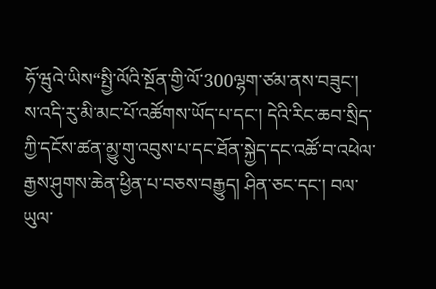ཧོ་ཝུའེ་ཡིས“སྤྱི་ལོའི་སྔོན་གྱི་ལོ་300ལྷག་ཙམ་ནས་བཟུང་། ས་འདི་རུ་མི་མང་པོ་འཚོགས་ཡོད་པ་དང་། དེའི་རིང་ཆབ་སྲིད་ཀྱི་དངོས་ཚན་མྱུ་གུ་འབུས་པ་དང་ཐོན་སྐྱེད་དང་འཚོ་བ་འཕེལ་རྒྱས་ཤུགས་ཆེན་ཕྱིན་པ་བཅས་བརྒྱུད། ཤིན་ཅང་དང་། བལ་ཡུལ་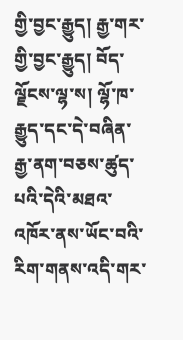གྱི་བྱང་རྒྱུད། རྒྱ་གར་གྱི་བྱང་རྒྱུད། བོད་ལྗོངས་ལྷ་ས། ལྷོ་ཁ་རྒྱུད་དང་དེ་བཞིན་རྒྱ་ནག་བཅས་ཚུད་པའི་དེའི་མཐའ་འཁོར་ནས་ཡོང་བའི་རིག་གནས་འདི་གར་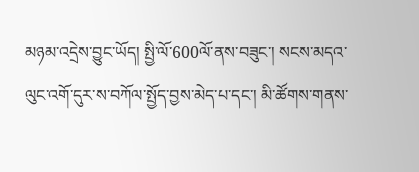མཉམ་འདྲེས་བྱུང་ཡོད། སྤྱི་ལོ་600ལོ་ནས་བཟུང་། སངས་མདའ་ལུང་འགོ་དུར་ས་བཀོལ་སྤྱོད་བྱས་མེད་པ་དང་། མི་ཚོགས་གནས་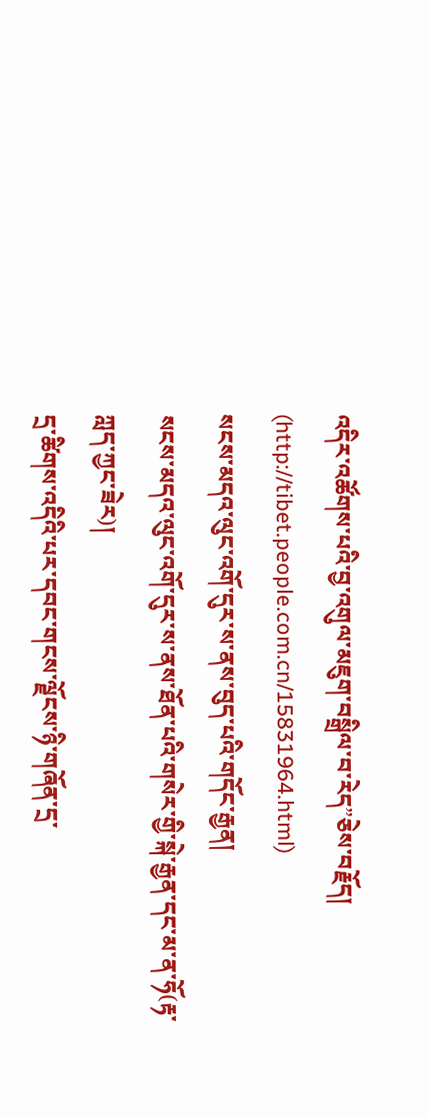འདིར་འཚོགས་པའི་བྱ་འགུལ་མཇུག་བསྒྲིལ་བ་རེད”ཅེས་བརྗོད། (http://tibet.people.com.cn/15831964.html)
སངས་མདའ་ལུང་འགོ་དུར་ས་ནས་བུད་པའི་གདོང་རྒྱན།
སངས་མདའ་ལུང་འགོ་དུར་ས་ནས་ཐོན་པའི་གསེར་གྱི་སྐེ་རྒྱན་དང་མ་ན་ཧོ(རྟ་ཀླད་ཀྱང་ཟེར)།
དྲ་ཚིགས་འདིའི་པར་དབང་གངས་ལྗོངས་ཉི་གཞོན་དྲ་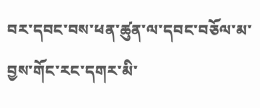བར་དབང་བས་ཕན་ཚུན་ལ་དབང་བཅོལ་མ་བྱས་གོང་རང་དགར་མི་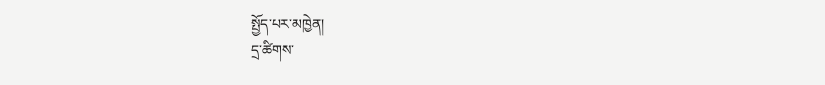སྤྱོད་པར་མཁྱེན།
དྲ་ཚིགས་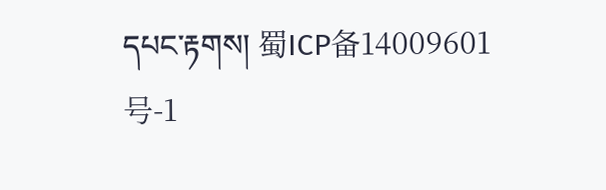དཔང་རྟགས། 蜀ICP备14009601号-1